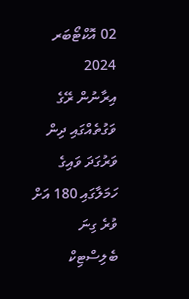02 އޮކްޓޯބަރ 2024
އިރާނުން ރޭގެ ވަގުތެއްގައި ދިން ވަރުގަދަ ވައިގެ ހަމަލާގައި 180 އަށް ވުރެ ގިނަ ބެލިސްޓިކް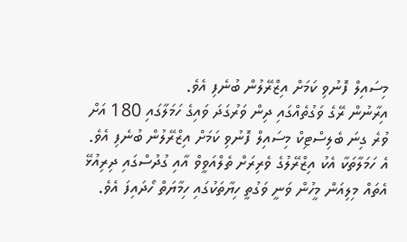މިސައިލް ފޮނުވި ކަމަށް އިޒްރޭލުން ބުނެފި އެވެ.
އިރާނުން ރޭގެ ވަގުތެއްގައި ދިން ވަރުގަދަ ވައިގެ ހަމަލާގައި 180 އަށް ވުރެ ގިނަ ބެލިސްޓިކް މިސައިލް ފޮނުވި ކަމަށް އިޒްރޭލުން ބުނެފި އެވެ.
އެ ހަމަލާތަކާ އެކު އިޒްރޭލުގެ ވެރިރަށް ތެލްއަވީވް އާއި ގުދުސްގައި ދިރިއުޅޭ އެތައް މިލިއަން މީހުން ވަނީ ވަގުތީ ހިޔާތަކުގައި ހިމާޔަތް ހޯދައިފަ އެވެ.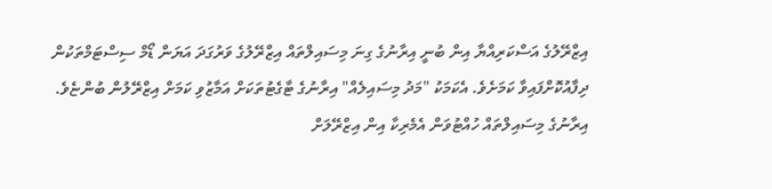އިޒްރޭލުގެ އަސްކަރިއްޔާ އިން ބުނީ އިރާނުގެ ގިނަ މިސައިލްތައް އިޒްރޭލުގެ ވަރުގަދަ އަޔަން ޑޯމް ސިސްޓަމްތަކުން ދިފާއުކޮށްފައިވާ ކަމަށެވެ. އެކަމަކު "މަދު މިސައިލެއް" އިރާނުގެ ޓާގެޓުތަކަށް އަމާޒުވި ކަމަށް އިޒްރޭލުން ބުންޏެވެ.
އިރާނުގެ މިސައިލްތައް ހުއްޓުވަން އެމެރިކާ އިން އިޒްރޭލަށް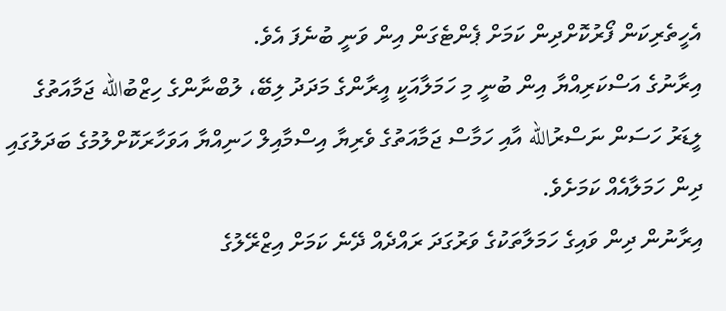އެހީތެރިކަން ފޯރުކޮށްދިން ކަމަށް ޕެންޓެގަން އިން ވަނީ ބުނެފަ އެވެ.
އިރާނުގެ އަސްކަރިއްޔާ އިން ބުނީ މި ހަމަލާއަކީ އީރާންގެ މަދަދު ލިބޭ، ލުބްނާންގެ ހިޒްބުالله ޖަމާއަތުގެ ލީޑަރު ހަސަން ނަސްރުالله އާއި ހަމާސް ޖަމާއަތުގެ ވެރިޔާ އިސްމާއިލް ހަނިއްޔާ އަވަހާރަކޮށްލުމުގެ ބަދަލުގައި ދިން ހަމަލާއެއް ކަމަށެވެ.
އިރާނުން ދިން ވައިގެ ހަމަލާތަކުގެ ވަރުގަދަ ރައްދެއް ދޭނެ ކަމަށް އިޒްރޭލުގެ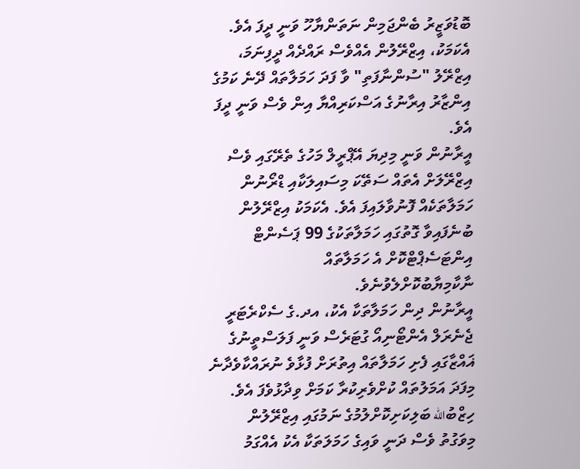ބޮޑުވަޒީރު ބެންޖަމިން ނަތަންޔާހޫ ވަނީ ދީފަ އެވެ.
އެކަމަކު، އިޒްރޭލުން އެއްވެސް ރައްދެއް ދީފިނަމަ، އިޒްރޭލު "ސުންނާފަތި" ވާ ފަދަ ހަމަލާތައް ދޭނެ ކަމުގެ އިންޒާރު އިރާނުގެ އަސްކަރިއްޔާ އިން ވެސް ވަނީ ދީފަ އެވެ.
އީރާނުން ވަނީ މިދިޔަ އޭޕްރީލް މަހުގެ ތެރޭގައި ވެސް އިޒްރޭލަށް އެތައް ސަތޭކަ މިސައިލަކާއި ޑްރޯނުން ހަމަލާތަކެއް ފޮނުވާލައިފަ އެވެ. އެކަމަކު އިޒްރޭލުން ބުނެފައިވާ ގޮތުގައި ހަމަލާތަކުގެ 99 ޕަސެންޓް އިންޓަސެޕްޓްކޮށް އެ ހަމަލާތައް ނާކާމިޔާބުކޮށްލެވުނެވެ.
އީރާނުން ދިން ހަމަލާތަކާ އެކު، އދ.ގެ ސެކްރެޓަރީ ޖެނެރަލް އެންޓޯނިއޯ ގުޓަރެސް ވަނީ ފަލަސްތީނުގެ ޣައްޒާގައި ފެށި ހަމަލާތައް އިތުރަށް ފުޅާވެ ނުރައްކާވެދާނެ މިފަދަ އަމަލުތައް ކުށްވެރިކުރާ ކަމަށް ވިދާޅުވެފަ އެވެ.
ހިޒްބުالله ބަލިކަށިކޮށްލުމުގެ ނަމުގައި އިޒްރޭލުން މިވަގުތު ވެސް ދަނީ ވައިގެ ހަމަލަތަކާ އެކު އެއްގަމު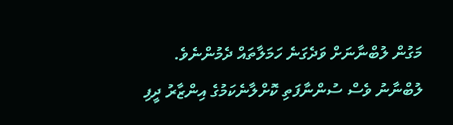މަގުން ލުބްނާނަށް ވަދެގަނެ ހަމަލާތައް ދެމުންނެވެ.
ލުބްނާނު ވެސް ސުންނާފަތި ކޮށްލާނެކަމުގެ އިންޒާރު ދީފި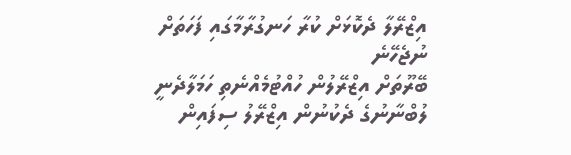އިޒްރޭލާ ދެކޮޅަށް ކުރާ ހަނގުރާމާގައި ފަހަތަށް ނުޖެހޭނެ
ބޭރޫތަށް އިޒްރޭލުން ހުއްޓުމެއްނެތި ހަމަލާދެނީ
ލުބްނާނުގެ ދެކުނުން އިޒްރޭލު ސިފައިން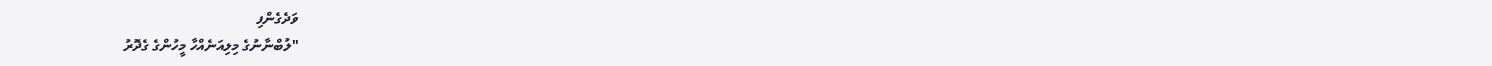ވަދެގެންފި
"ލުބްނާނުގެ މިލިއަނެއްހާ މީހުންގެ ގެދޮރު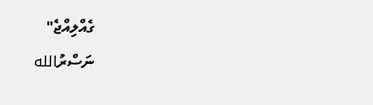ގެއްލިއްޖެ"
ނަސްރުالله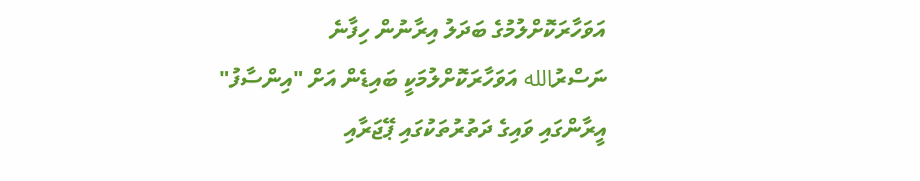އަވަހާރަކޮށްލުމުގެ ބަދަލު އިރާނުން ހިފާނެ
ނަސްރުالله އަވަހާރަކޮށްލުމަކީ ބައިޑެން އަށް "އިންސާފު"
އީރާންގައި ވައިގެ ދަތުރުތަކުގައި ޕޭޖަރާއި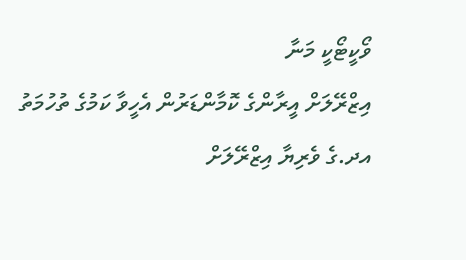ވޯކީޓޯކީ މަނާ
އިޒްރޭލަށް އީރާންގެ ކޮމާންޑަރުން އެހީވާ ކަމުގެ ތުހުމަތު
އދ.ގެ ވެރިޔާ އިޒްރޭލަށް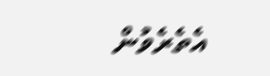އެތެރެވުން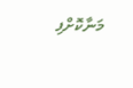މަނާކޮށްފި